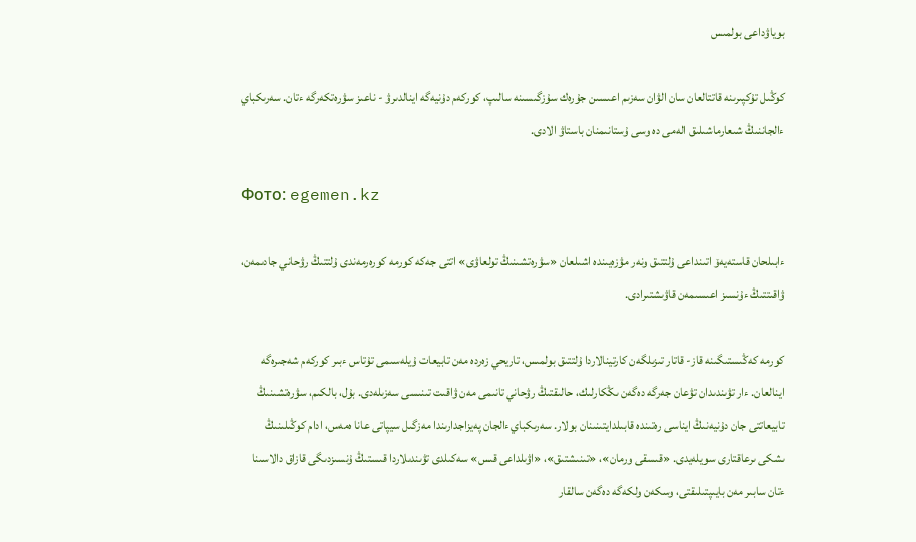بوياۋداعى بولمىس

كوڭىل تۇكپىرىنە قاتتالعان سان الۋان سەزىم اعىسىن جۇرەك سۇزگىسىنە سالىپ، كوركەم دۇنيەگە اينالدىرۋ - ناعىز سۋرەتكەرگە ءتان. سەرىكباي ءالجاننىڭ شىعارماشىلىق الەمى دە وسى ۇستانىمنان باستاۋ الادى.

Фото: egemen.kz

ءابىلحان قاستەيەۆ اتىنداعى ۇلتتىق ونەر مۋزەيىندە اشىلعان «سۋرەتشىنىڭ تولعاۋى» اتتى جەكە كورمە كورەرمەندى ۇلتتىڭ رۋحاني جادىمەن، ۋاقىتتىڭ ءۇنسىز اعىسىمەن قاۋىشتىرادى.

كورمە كەڭىستىگىنە قاز- قاتار تىزىلگەن كارتينالاردا ۇلتتىق بولمىس، تاريحي زەردە مەن تابيعات ۇيلەسىمى تۇتاس ءبىر كوركەم شەجىرەگە اينالعان. ءار تۋىندىدان تۋعان جەرگە دەگەن ىڭكارلىك، حالىقتىڭ رۋحاني تانىمى مەن ۋاقىت تىنىسى سەزىلەدى. بۇل، بالكىم، سۋرەتشىنىڭ تابيعاتتى جان دۇنيەنىڭ ايناسى رەتىندە قابىلدايتىنىنان بولار. سەرىكباي ءالجان پەيزاجدارىندا مەزگىل سيپاتى عانا ەمەس، ادام كوڭىلىنىڭ ىشكى ىرعاقتارى سويلەيدى. «قىسقى ورمان»، «تىنىشتىق»، «اۋىلداعى قىس» سەكىلدى تۋىندىلاردا قىستىڭ ۇنسىزدىگى قازاق دالاسىنا ءتان سابىر مەن بايىپتىلىقتى، وسكەن ولكەگە دەگەن سالقار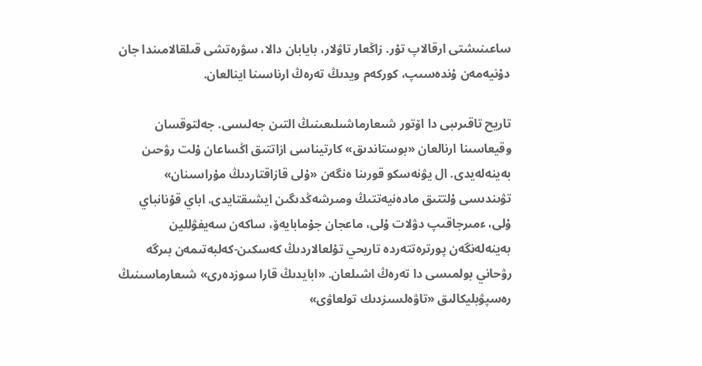ساعىنىشتى ارقالاپ تۇر. زاڭعار تاۋلار، بايابان دالا، سۋرەتشى قىلقالامىندا جان دۇنيەمەن ۇندەسىپ، كوركەم ويدىڭ تەرەڭ ارناسىنا اينالعان.

تاريح تاقىرىبى دا اۆتور شىعارماشىلىعىنىڭ التىن جەلىسى. جەلتوقسان وقيعاسىنا ارنالعان «بوستاندىق» كارتيناسى ازاتتىق اڭساعان ۇلت رۋحىن بەينەلەيدى. ال يۋنەسكو قورىنا ەنگەن «ۇلى قازاقتاردىڭ مۇراسىنان» تۋىندىسى ۇلتتىق مادەنيەتتىڭ ومىرشەڭدىگىن ايشىقتايدى. اباي قۇنانباي ۇلى، ءمىرجاقىپ دۋلات ۇلى، ماعجان جۇمابايەۆ، ساكەن سەيفۋللين بەينەلەنگەن پورترەتتەردە تاريحي تۇلعالاردىڭ كەسكىن-كەلبەتىمەن بىرگە رۋحاني بولمىسى دا تەرەڭ اشىلعان. «ابايدىڭ قارا سوزدەرى» شىعارماسىنىڭ رەسپۋبليكالىق «تاۋەلسىزدىك تولعاۋى»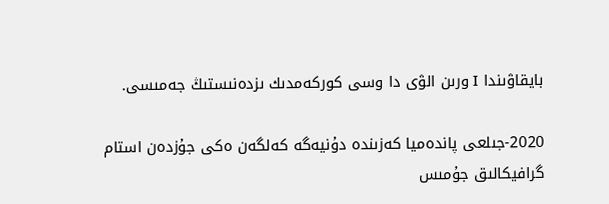بايقاۋىندا I ورىن الۋى دا وسى كوركەمدىك ىزدەنىستىڭ جەمىسى.

2020-جىلعى پاندەميا كەزىندە دۇنيەگە كەلگەن ەكى جۇزدەن استام گرافيكالىق جۇمىس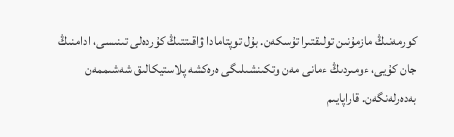كورمەنىڭ مازمۇنىن تولىقتىرا تۇسكەن. بۇل توپتامادا ۋاقىتتىڭ كۇردەلى تىنىسى، ادامنىڭ جان كۇيى، ءومىردىڭ ءمانى مەن وتكىنشىلىگى ەرەكشە پلاستيكالىق شەشىممەن بەدەرلەنگەن. قاراپايىم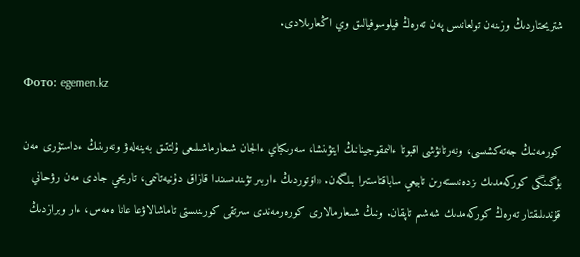شتريحتاردىڭ وزىنەن تولعانىس پەن تەرەڭ فيلوسوفيالىق وي اڭعارىلادى.

Фото: egemen.kz

كورمەنىڭ جەتەكشىسى، ونەرتانۋشى اقبوتا ءالىمقوجينانىڭ ايتۋىنشا، سەرىكباي ءالجان شىعارماشىلىعى ۇلتتىق بەينەلەۋ ونەرىنىڭ ءداستۇرى مەن بۇگىنگى كوركەمدىك ىزدەنىستەرىن تابيعي ساباقتاستىرا بىلگەن. «اۆتوردىڭ ءاربىر تۋىندىسىندا قازاق دۇنيەتانىمى، تاريحي جادى مەن رۋحاني قۇندىلىقتار تەرەڭ كوركەمدىك شەشىم تاپقان. ونىڭ شىعارمالارى كورەرمەندى سىرتقى كورىنىستى تاماشالاۋعا عانا ەمەس، ءار وبرازدىڭ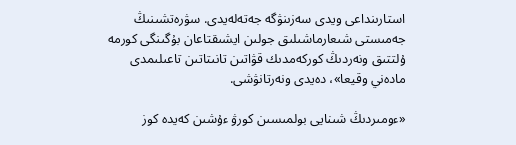استارىنداعى ويدى سەزىنۋگە جەتەلەيدى. سۋرەتشىنىڭ جەمىستى شىعارماشىلىق جولىن ايشىقتاعان بۇگىنگى كورمە ۇلتتىق ونەردىڭ كوركەمدىك قۋاتىن تانىتاتىن تاعىلىمدى مادەني وقيعا»، دەيدى ونەرتانۋشى.

«ءومىردىڭ شىنايى بولمىسىن كورۋ ءۇشىن كەيدە كوز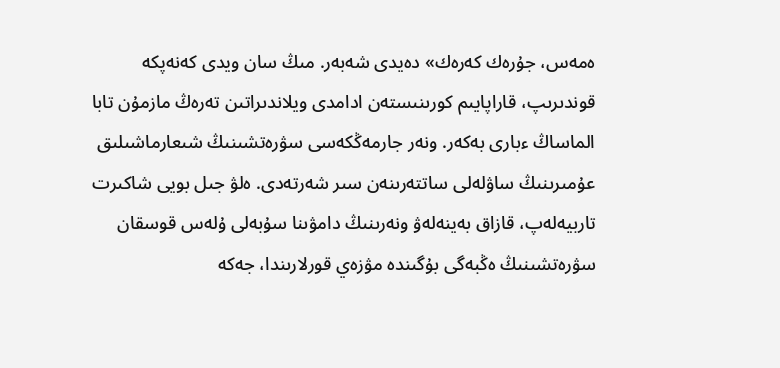ەمەس، جۇرەك كەرەك» دەيدى شەبەر. مىڭ سان ويدى كەنەپكە قوندىرىپ، قاراپايىم كورىنىستەن ادامدى ويلاندىراتىن تەرەڭ مازمۇن تابا الماساڭ ءبارى بەكەر. ونەر جارمەڭكەسى سۋرەتشىنىڭ شىعارماشىلىق عۇمىرىنىڭ ساۋلەلى ساتتەرىنەن سىر شەرتەدى. ەلۋ جىل بويى شاكىرت تاربيەلەپ، قازاق بەينەلەۋ ونەرىنىڭ دامۋىنا سۇبەلى ۇلەس قوسقان سۋرەتشىنىڭ ەڭبەگى بۇگىندە مۋزەي قورلارىندا، جەكە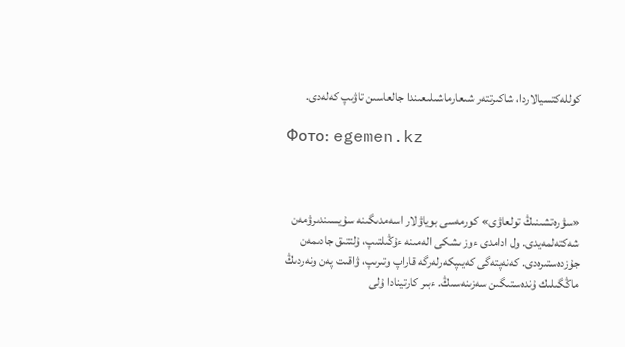كوللەكتسيالاردا، شاكىرتتەر شىعارماشىلىعىندا جالعاسىن تاۋىپ كەلەدى.

Фото: egemen.kz



«سۋرەتشىنىڭ تولعاۋى» كورمەسى بوياۋلار اسەمدىگىنە سۇيسىندىرۋمەن شەكتەلمەيدى. ول ادامدى ءوز ىشكى الەمىنە ءۇڭىلتىپ، ۇلتتىق جادىمەن جۇزدەستىرەدى. كەنەپتەگى كەيىپكەرلەرگە قاراپ وتىرىپ، ۋاقىت پەن ونەردىڭ ماڭگىلىك ۇندەستىگىن سەزىنەسىڭ. ءبىر كارتينادا ۇلى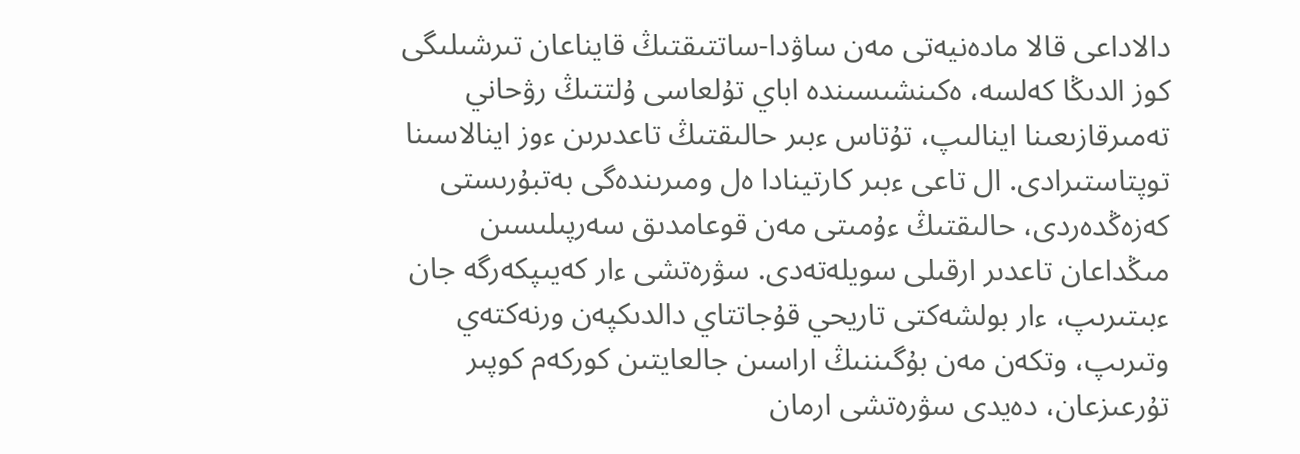دالاداعى قالا مادەنيەتى مەن ساۋدا-ساتتىقتىڭ قايناعان تىرشىلىگى كوز الدىڭا كەلسە، ەكىنشىسىندە اباي تۇلعاسى ۇلتتىڭ رۋحاني تەمىرقازىعىنا اينالىپ، تۇتاس ءبىر حالىقتىڭ تاعدىرىن ءوز اينالاسىنا توپتاستىرادى. ال تاعى ءبىر كارتينادا ەل ومىرىندەگى بەتبۇرىستى كەزەڭدەردى، حالىقتىڭ ءۇمىتى مەن قوعامدىق سەرپىلىسىن مىڭداعان تاعدىر ارقىلى سويلەتەدى. سۋرەتشى ءار كەيىپكەرگە جان ءبىتىرىپ، ءار بولشەكتى تاريحي قۇجاتتاي دالدىكپەن ورنەكتەي وتىرىپ، وتكەن مەن بۇگىننىڭ اراسىن جالعايتىن كوركەم كوپىر تۇرعىزعان، دەيدى سۋرەتشى ارمان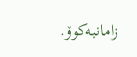زامانبەكوۆ.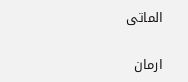الماتى

ارمان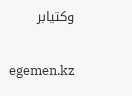وكتيابر

egemen.kz